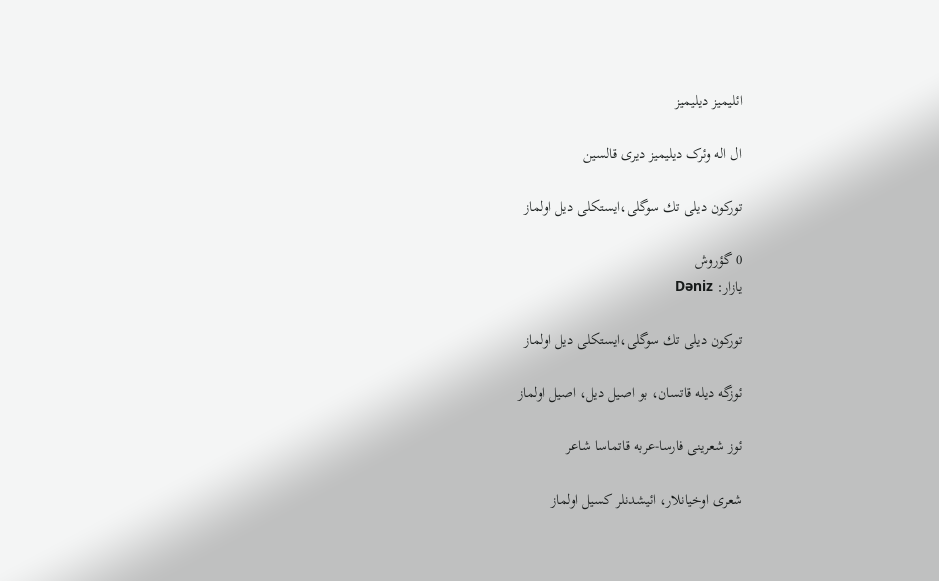ائلیمیز دیلیمیز

ال اله وئرک دیلیمیز دیری قالسین

توركون دیلی تك سوگلی،ایستكلی دیل اولماز

0 گؤروش
یازار: Dəniz

توركون دیلی تك سوگلی،ایستكلی دیل اولماز

ئوزگه دیله قاتسان، بو اصیل دیل، اصیل اولماز

ئوز شعرینی فارسا-عربه قاتماسا شاعر

شعری اوخیانلار، ائیشدنلر كسیل اولماز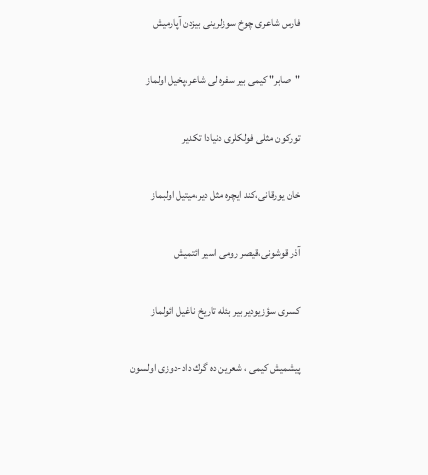فارس شاعری چوخ سوزلرینی بیزدن آپارمیش

"صابر" كیمی بیر سفره لی شاعر،پخیل اولماز

توركون مثلی فولكلری دنیادا تكدیر

خان یورقانی،كند ایچره مثل دیر،میتیل اولبماز

آذر قوشونی،قیصر رومی اسیر ائتمیش

كسری سؤزیودیر بیر بئله تاریخ ناغیل ائولماز

پیشمیش كیمی ، شعرین ده گرك داد-دوزی اولسون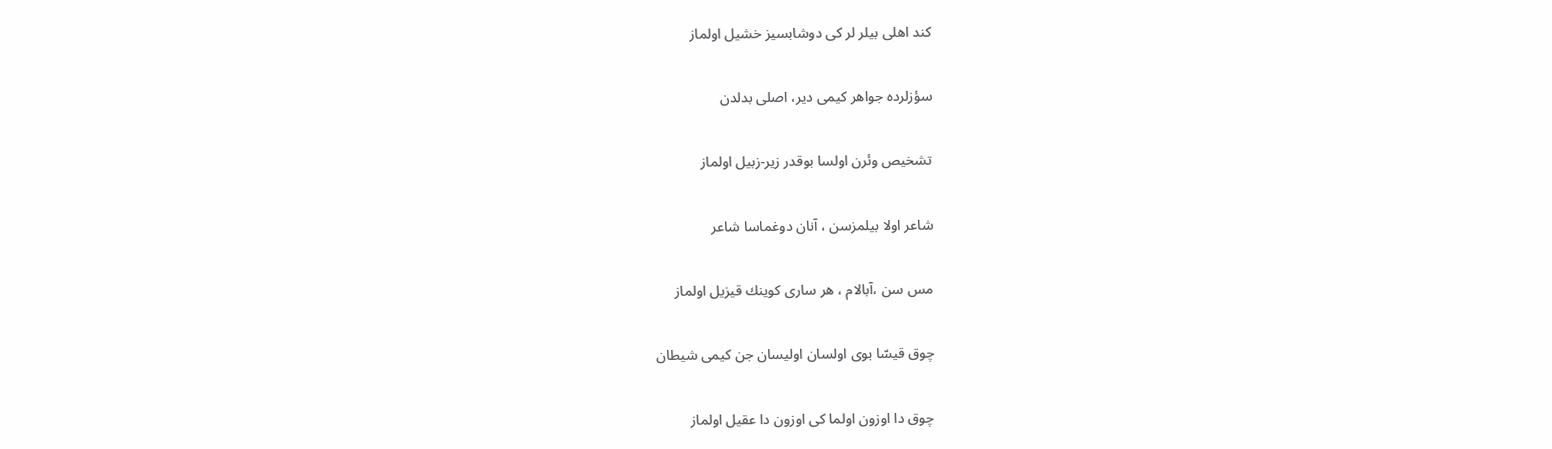كند اهلی بیلر لر كی دوشابسیز خشیل اولماز

سؤزلرده جواهر كیمی دیر، اصلی بدلدن

تشخیص وئرن اولسا بوقدر زیر-زبیل اولماز

شاعر اولا بیلمزسن ، آنان دوغماسا شاعر

مس سن ،آبالام ، هر ساری كوینك قیزیل اولماز

چوق قیسّا بوی اولسان اولیسان جن كیمی شیطان

چوق دا اوزون اولما كی اوزون دا عقیل اولماز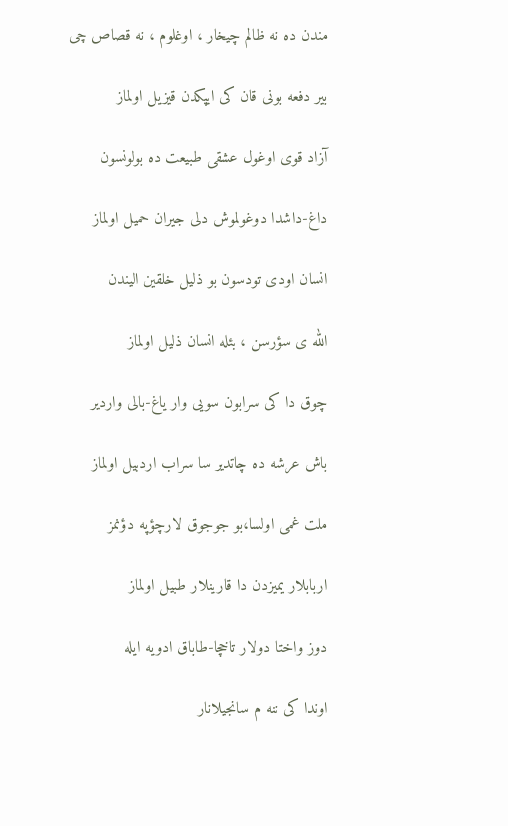مندن ده نه ظالم چیخار ، اوغلوم ، نه قصاص چی

بیر دفعه بونی قان كی ایپكدن قیزیل اولماز

آزاد قوی اوغول عشقی طبیعت ده بولونسون

داغ-داشدا دوغولموش دلی جیران حمیل اولماز

انسان اودی تودسون بو ذلیل خلقین الیندن

الله ی سؤرسن ، بئله انسان ذلیل اولماز

چوق دا كی سرابون سویی وار یاغ-بالی واردیر

باش عرشه ده چاتدیر سا سراب اردبیل اولماز

ملت غمی اولسا،بو جوجوق لارچؤپه دؤنمز

اربابلار یمیزدن دا قارینلار طبیل اولماز

دوز واختا دولار تاخچا-طاباق ادویه ایله

اوندا كی ننه م سانجیلانار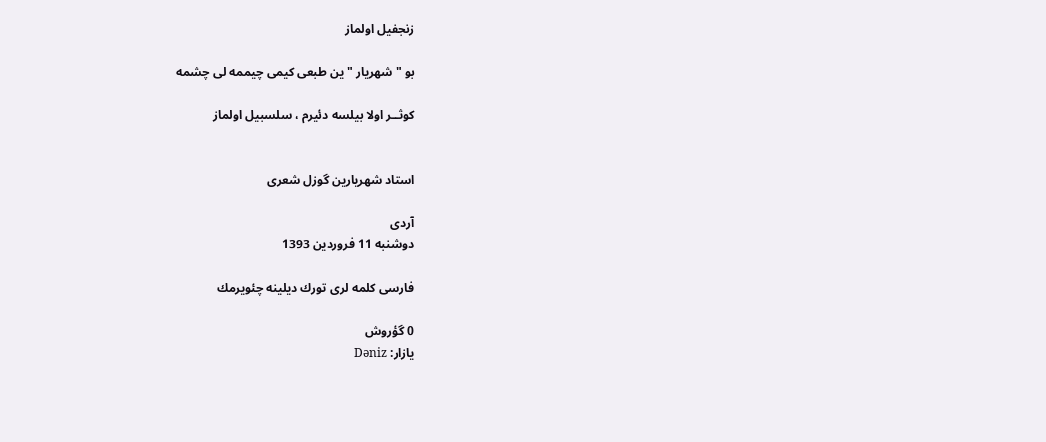زنجفیل اولماز

بو " شهریار " ین طبعی كیمی چیممه لی چشمه

كوثــر اولا بیلسه دئیرم ، سلسبیل اولماز


استاد شهریارین گوزل شعری

آردی
دوشنبه 11 فروردین 1393

فارسی كلمه لری تورك دیلینه چئویرمك

0 گؤروش
یازار: Dəniz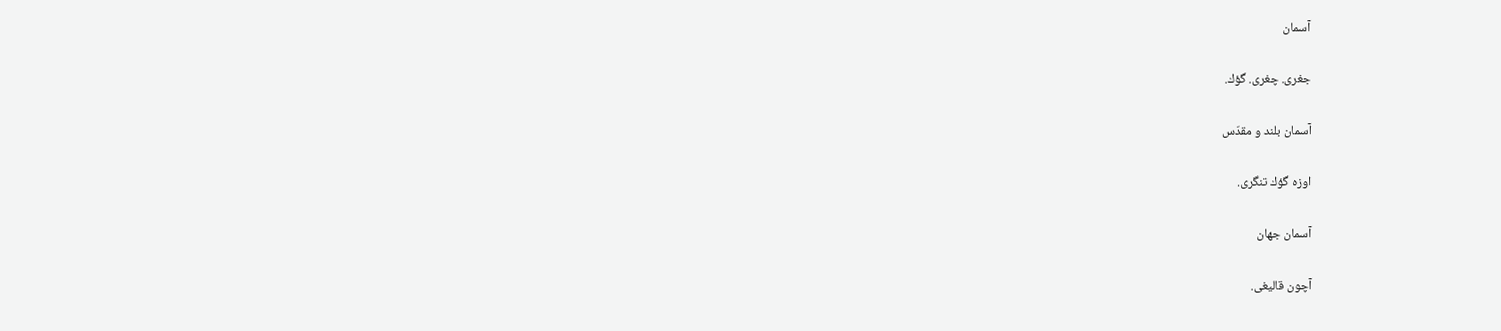آسمان

جغری. چغری. گؤك.

آسمان بلند و مقدّس

اوزه گؤك تنگری.

آسمان جهان

آچون قالیغی.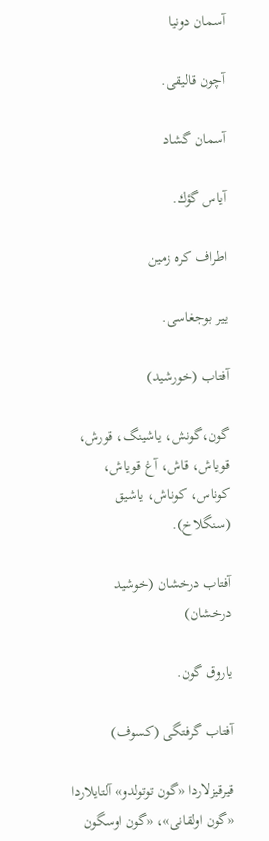آسمان دونیا

آچون قالیقی.

آسمان گشاد

آیاس گؤك.

اطراف كره زمین

ییر بوجغاسی.

آفتاب (خورشید)

گون،گونش، یاشینگ، قورش، قویاش، قاش، آغ قویاش، كوناس، كوناش، یاشیق (سنگلاخ).

آفتاب درخشان (خوشید درخشان)

یاروق گون.

آفتاب گرفتگی (كسوف)

قیرقیزلاردا «گون توتولدو» آلتایلاردا «گون اولقانی»، «گون اوسگون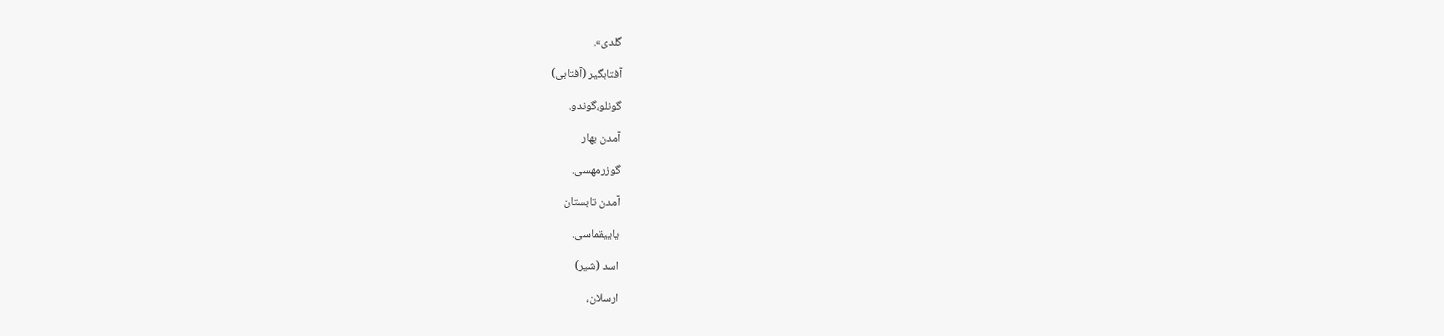گلدی».

آفتابگیر (آفتابی)

گونلو،گوندو.

آمدن بهار

گوزرمهسی.

آمدن تابستان

یاییقماسی.

اسد (شیر)

ارسلان،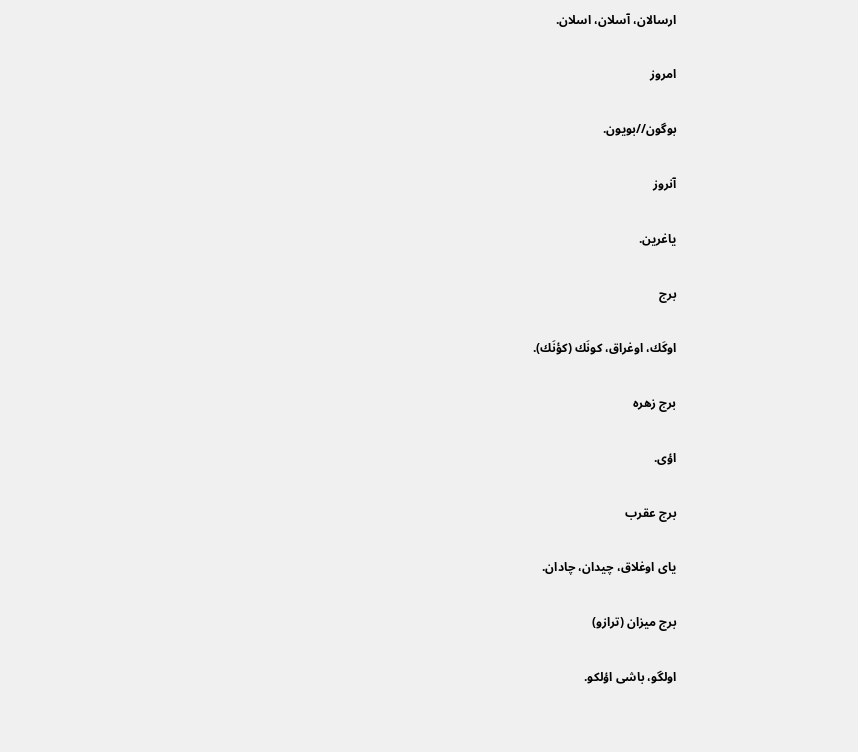ارسالان، آسلان، اسلان.

امروز

بوگون//بویون.

آنروز

یاغرین.

برج

اوكَك، اوغراق، كونَك (كؤنَك).

برج زهره

اؤی.

برج عقرب

یای اوغلاق، چیدان، چادان.

برج میزان (ترازو)

اولگو، باشی اؤلكو.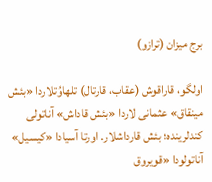برج میزان (ترازو)

اولگو، قاراقوش (عقاب، قارتال) تلهاوُتلاردا «بئش مینقاق» عثمانی لاردا «بئش قاداش» آناتولی كندلرینده؛ بئش قارداشلار. اورتا آسیادا «كیسیل» آناتولودا «قویروق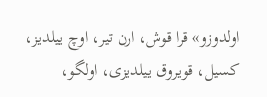اولدوزو» قرا قوش، ارن تیر، اوچ ییلدیز، كسیل، قویروق ییلدیزی، اولگو،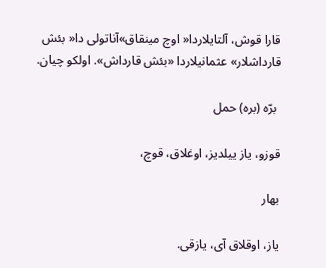قارا قوش، آلتایلاردا« اوچ مینقاق»آناتولی دا« بئش قارداشلار» عثمانیلاردا «بئش قارداش». اولكو چیان.

 برّه (بره) حمل

قوزو، یاز ییلدیز، اوغلاق، قوچ،

بهار

یاز، اوقلاق آی، یازقی.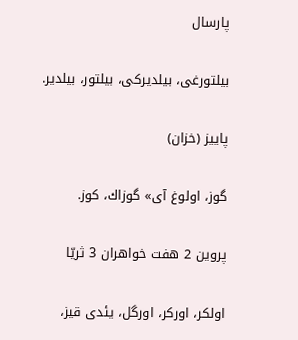پارسال

بیلتورغی، بیلدیركی، بیلتور، بیلدیر.

پاییز (خزان)

گوز، اولوغ آی» گوزاك، كوز.

پروین 2 هفت خواهران 3 ثریّا

اولكر، اوركر، اورگل، یئدی قیز،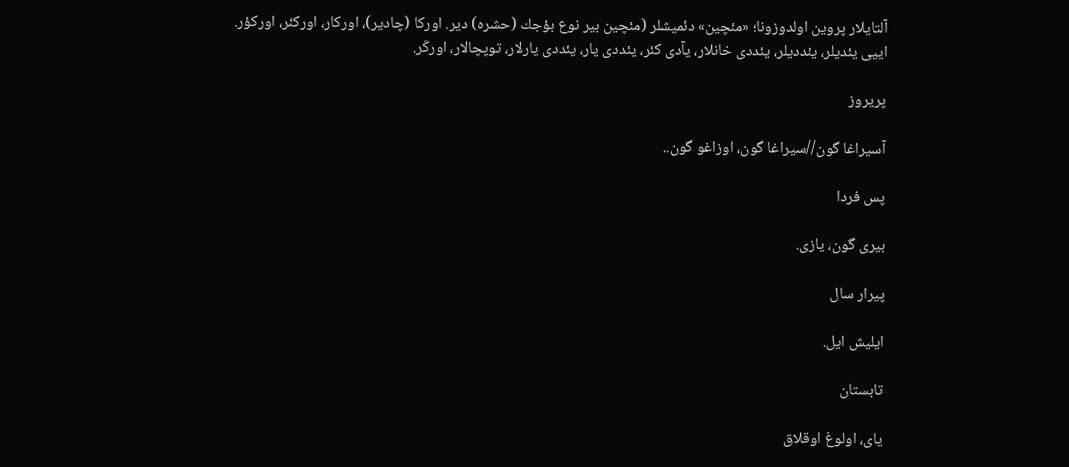آلتایلار پروین اولدوزونا؛ «مئچین» دئمیشلر (مئچین بیر نوع بؤجك (حشره) دیر. اوركا (چادیر)، اوركار، اوركئر، اوركؤر. اییی یئدیلر، یئددیلر، یئددی خانلار، یآدی كئر، یئددی یار، یئددی یارلار، توپچالار، اوركَر.

پریروز

آسیراغا گون//سیراغا گون، اوزاغو گون..

پس فردا

بیری گون، یازی.

پیرار سال

ایلیش ایل.

تابستان

یای، اولوغ اوقلاق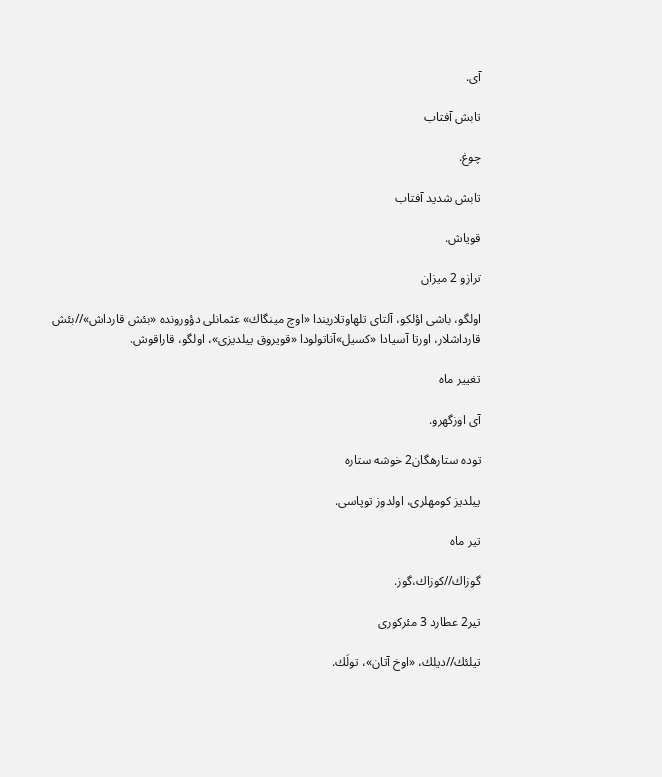آی.

تابش آفتاب

چوغ.

تابش شدید آفتاب

قویاش.

ترازو 2 میزان

اولگو، باشی اؤلكو، آلتای تلهاوتلاریندا «اوچ مینگاك» عثمانلی دؤورونده «بئش قارداش»//بئش قارداشلار، اورتا آسیادا «كسیل»آناتولودا «قویروق ییلدیزی»، اولگو، قاراقوش.

تغییر ماه

آی اوزگهرو.

توده ستارهگان2 خوشه ستاره

ییلدیز كومهلری، اولدوز توپاسی.

تیر ماه

گوزاك//كوزاك،گوز.

تیر2 عطارد 3 مئركوری

تیلئك//دیلك، «اوخ آتان»، تولَك.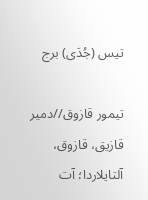تیس (جُدَی) برج

تیمور قازوق//دمیر قازیق، قازوق، آلتایلاردا؛ آت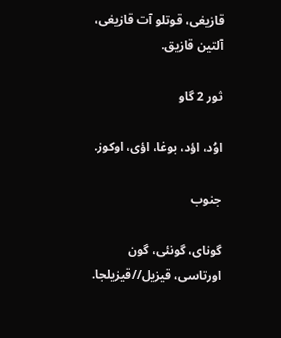قازیغی، قوتلو آت قازیغی، آلتین قازیق.

ثور 2 گاو

اوُد، اؤد، بوغا، اؤی، اوكوز.

جنوب

گونای، گونئی، گون اورتاسی، قیزیل//قیزیلجا.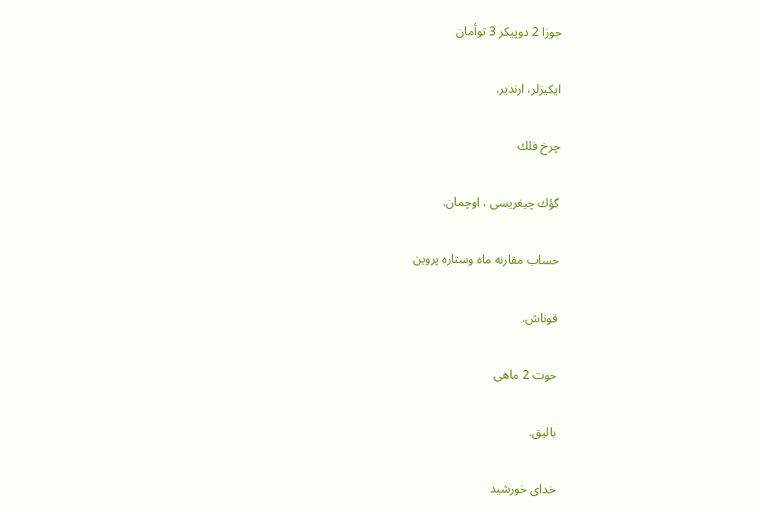جوزا 2 دوپیكر 3 توأمان

ایكیزلر، ارندیر.

چرخ فلك

گؤك چیغریسی ، اوچمان.

حساب مقارنه ماه وستاره پروین

قوناش.

حوت 2 ماهی

بالیق.

خدای خورشید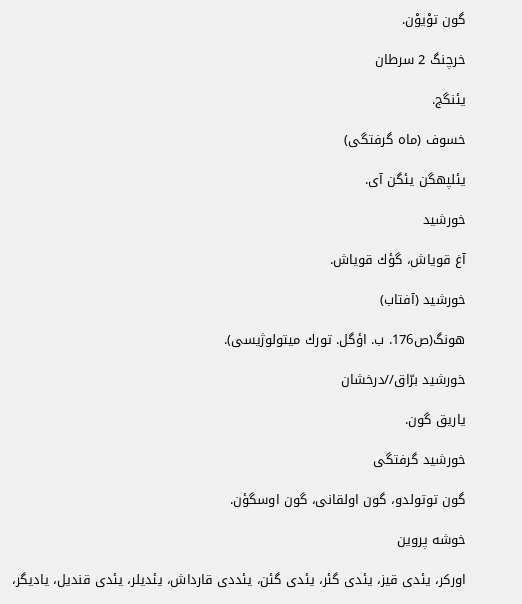گون توْیوْن.

خرچنگ 2 سرطان

یئنگج.

خسوف (ماه گرفتگی)

یئلپهگن یئگن آی.

خورشید

آغ قویاش، گؤك قویاش.

خورشید (آفتاب)

هونگ(ص176. ب. اؤگل. تورك میتولوژیسی).

خورشید برّاق//درخشان

یاریق گون.

خورشید گرفتگی

گون توتولدو، گون اولقانی، گون اوسگؤن.

خوشه پروین

اوركر، یئدی قیز، یئدی گئر، یئدی گئن، یئددی قارداش، یئدیلر، یئدی قندیل، یادیگر،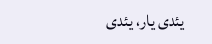یئدی یار، یئدی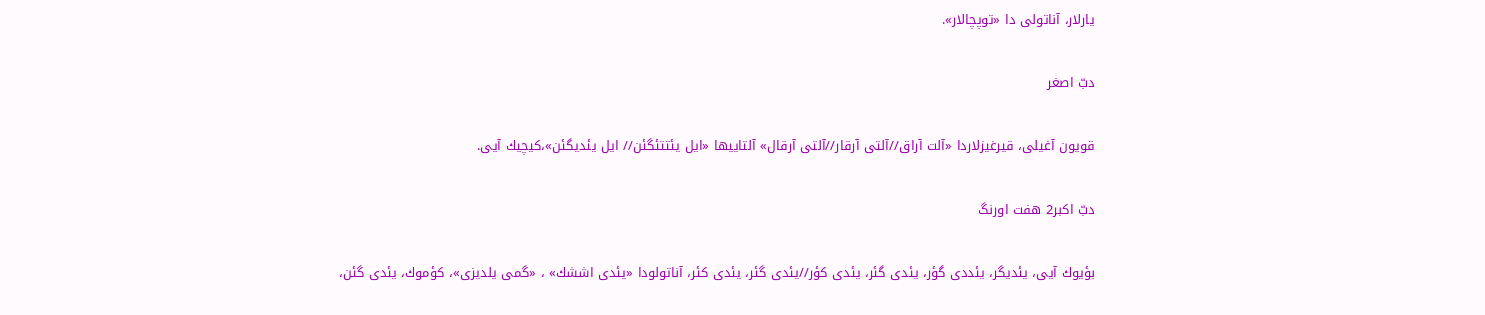یارلار، آناتولی دا «توپچالار».

دبّ اصغر

قویون آغیلی، قیرغیزلاردا «آلت آراق//آلتی آرقار//آلتی آرقال» آلتاییها «ایل یئتتئگئن// ایل یئدیگئن»،كیچیك آیی.

دبّ اكبر2 هفت اورنگ

بؤیوك آیی، یئدیگر، یئددی گؤر، یئدی گئر، یئدی كؤر//یئدی گئر، یئدی كئر، آناتولودا «یئدی اششك» ، «گمی یلدیزی»، كؤموك، یئدی گئن،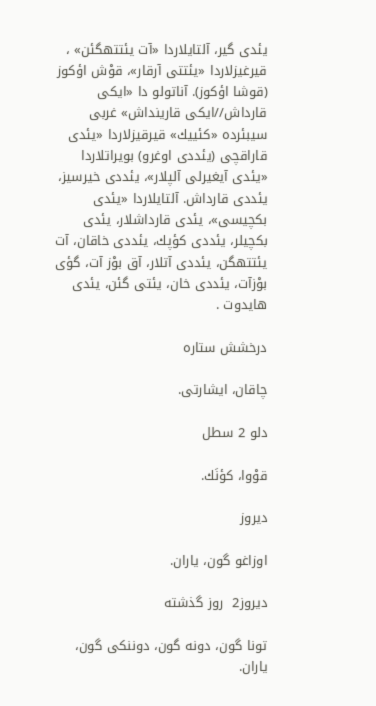یئدی گیر، آلتایلاردا «آت یئتتهگئن» ، قیرغیزلاردا «یئتتی آرقار»، قوْش اؤكوز (قوشا اؤكوز). آناتولو دا «ایكی قارداش//ایكی قارینداش» غربی سیبئرده «كئییك» قیرقیزلاردا «یئدی قاراقچی (یئددی اوغرو) بویراتلاردا «یئدی آیغیرلی آلپلار»، یئددی خیرسیز، یئددی قارداش. آلتایلاردا «یئدی بكچیسی»، یئدی قارداشلار، یئدی بكچیلر، یئددی كؤپك، یئددی خاقان، آت یئتتهگن، یئددی آتلار، آق بوْز آت، گؤی بوْزآت، یئددی خان، یئتی گئن، یئدی هایدوت .

درخشش ستاره

چاقان، ایشارتی.

دلو 2 سطل

قوْوا، كؤنَك.

دیروز

اوزاغو گون، یاران.

دیروز2  روز گذشته

تونا گون، دونه گون، دوننكی گون، یاران.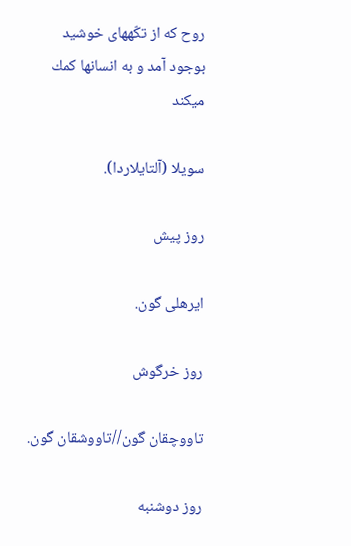روح كه از تكّههای خوشید بوجود آمد و به انسانها كمك میكند

سویلا (آلتایلاردا).

روز پیش

ایرهلی گون.

روز خرگوش

تاووچقان گون//تاووشقان گون.

روز دوشنبه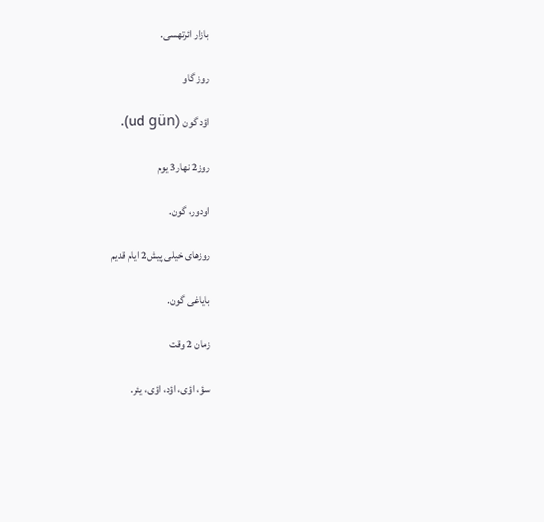بازار ائرتهسی.

روز گاو

اؤد گون (ud gün).

روز2 نهار3 یوم

اودور، گون.

روزهای خیلی پیش2 ایام قدیم

بایاغی گون.

زمان 2 وقت

سؤ، اؤی، اؤد، اؤی، یئر.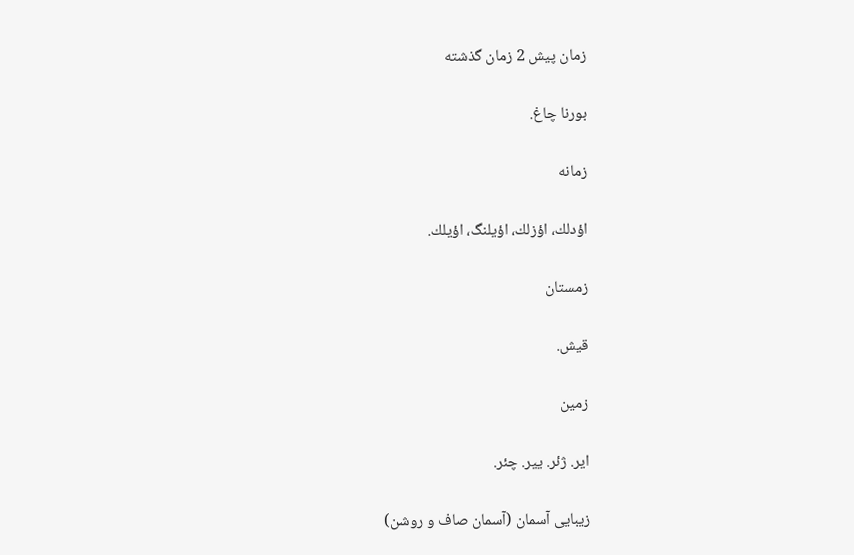زمان پیش 2 زمان گذشته

بورنا چاغ.

زمانه

اؤدلك، اؤزلك، اؤیلنگ، اؤیلك.

زمستان

قیش.

زمین

ایر. ژئر. ییر. چئر.

زیبایی آسمان (آسمان صاف و روشن)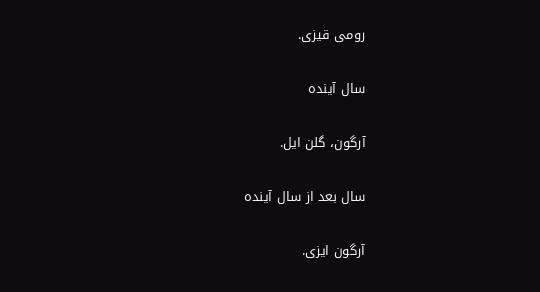رومی قیزی.

سال آینده

آرگون، گلن ایل.

سال بعد از سال آینده

آرگون ایزی.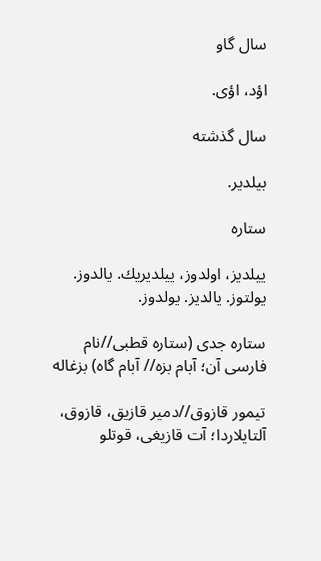سال گاو

اؤد، اؤی.

سال گذشته

بیلدیر.

ستاره

ییلدیز، اولدوز، ییلدیریك. یالدوز. یولتوز. یالدیز. یولدوز.

ستاره جدی (ستاره قطبی//نام فارسی آن؛ آبام بزه// آبام گاه) بزغاله

تیمور قازوق//دمیر قازیق، قازوق، آلتایلاردا؛ آت قازیغی، قوتلو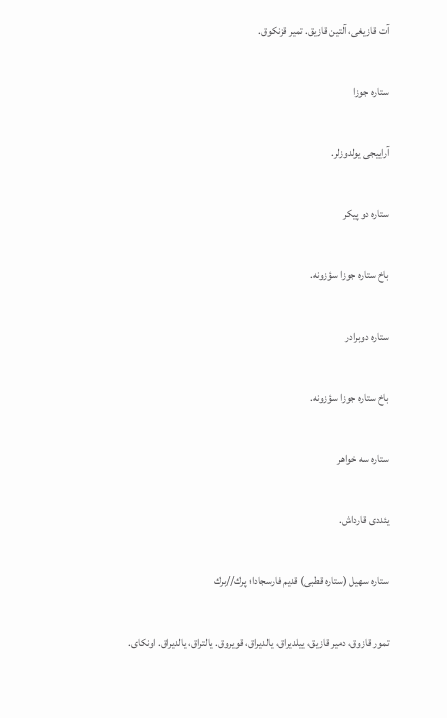آت قازیغی، آلتین قازیق. تمیر قزنكوق.

ستاره جوزا

آراییجی یولدوزلر.

ستاره دو پیكر

باخ ستاره جوزا سؤزونه.

ستاره دوبرادر

باخ ستاره جوزا سؤزونه.

ستاره سه خواهر

یئددی قارداش.

ستاره سهیل (ستاره قطبی) قدیم فارسجادا؛ پرك//برك

تمور قازوق، دمیر قازیق، ییلدیراق، یالدیراق، قویروق. یالتراق، یالدیراق. اونكای.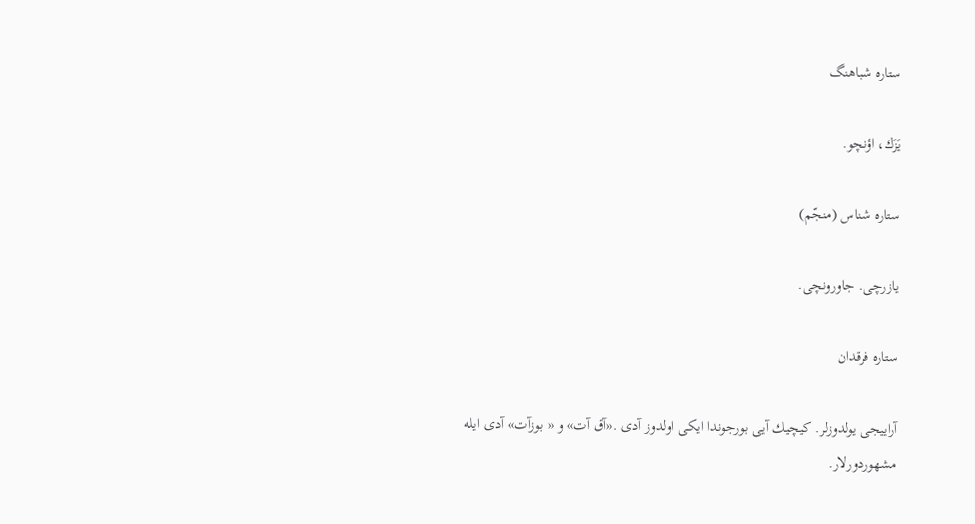ستاره شباهنگ

یَزَك، اؤنچو.

ستاره شناس (منجّم)

یازرچی. جاورونچی.

ستاره فرقدان

آراییجی یولدوزلر. كیچیك آیی بورجوندا ایكی اولدوز آدی .«آق آت» و « بوز‌آت» آدی ایله مشهوردورلار.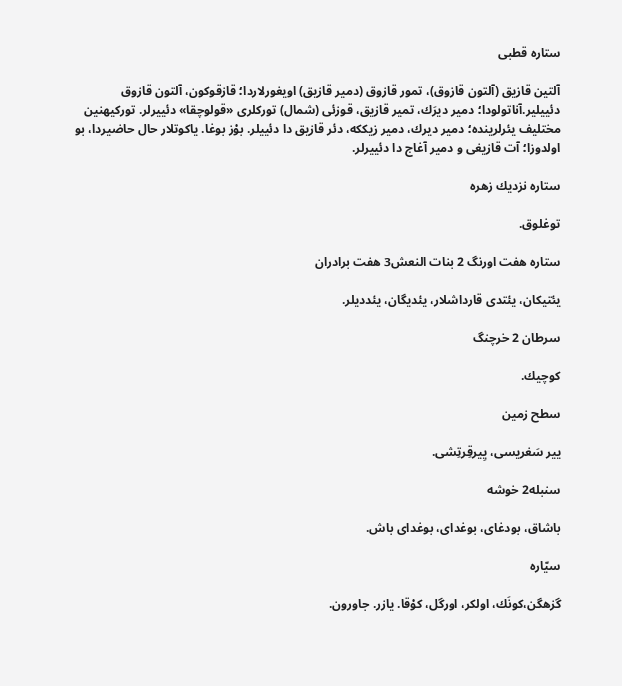ستاره قطبی

آلتین قازیق (آلتون قازوق)، تمور قازوق (دمیر قازیق) اویغورلاردا؛ قازقوكون، آلتون قازوق دئییلیر.آناتولودا؛ دمیر دیرَك، تمیر قازیق، قوزئی (شمال) توركلری «قولوچقا» دئییرلر. توركیهنین مختلیف یئرلرینده؛ دمیر دیرك، دمیر زیككه، دئر قازیق دا دئییلر. بوْز بوغا. یاكوتلار حال حاضیردا، بو اولدوزا؛ آت قازیغی و دمیر آغاج دا دئییرلر.

ستاره نزدیك زهره

توغلوق.

ستاره هفت اورنگ 2 بنات النعش3 هفت برادران

یئتیكان، یئتدی قارداشلار، یئدیگان، یئددیلر.

سرطان 2 خرچنگ

كوچیك.

سطح زمین

ییر سَغریسی، یِیرقِرتِشی.

سنبله2 خوشه

باشاق، بودغای، بوغدای، بوغدای باش.

سیّاره

گزهگن،كونَك، اولكر، اورگل، كوْقا. یازر. جاورون.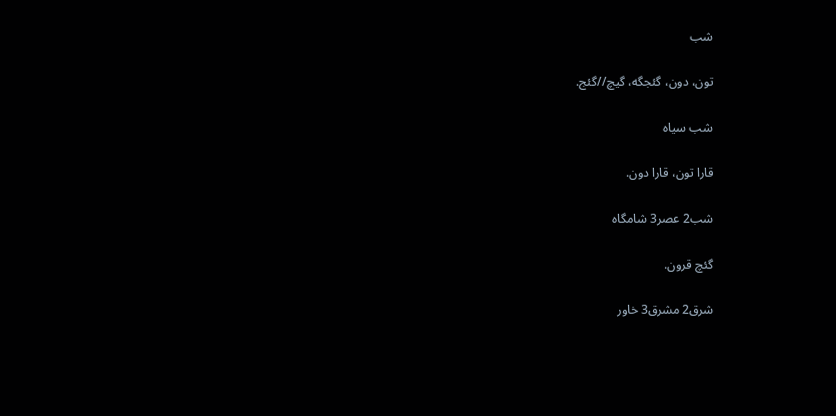شب

تون، دون، گئجگه، گیچ//گئج.

شب سیاه

قارا تون، قارا دون.

شب2 عصر3 شامگاه

گئچ قرون.

شرق2 مشرق3 خاور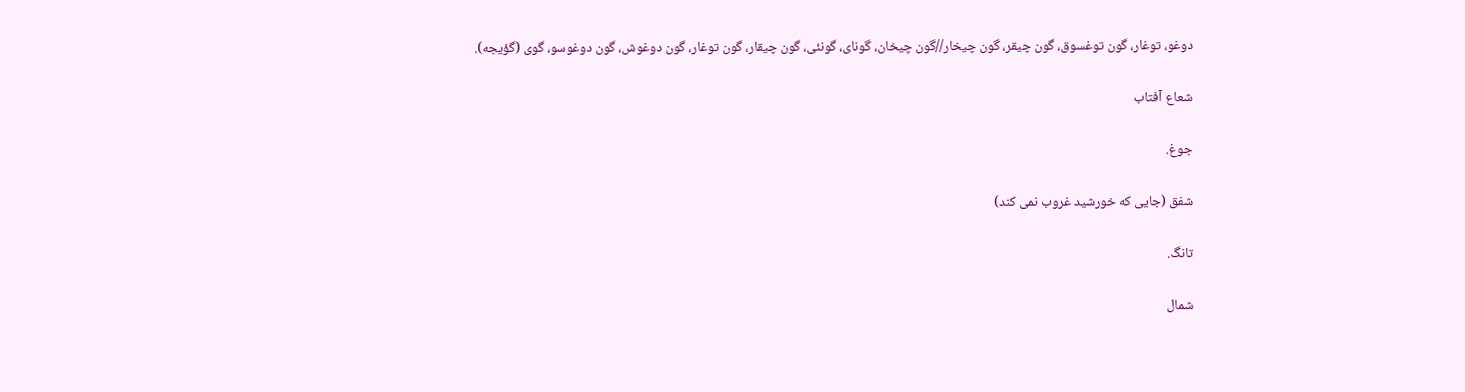دوغو، توغار، گون توغسوق، گون چیقر، گون چیخار//گون چیخان، گونای، گونئی، گون چیقار، گون توغار، گون دوغوش، گون دوغوسو، گوی (گؤیجه).

شعاع آفتاب

جوغ.

شفق (جایی كه خورشید غروب نمی كند)

تانگ.

شمال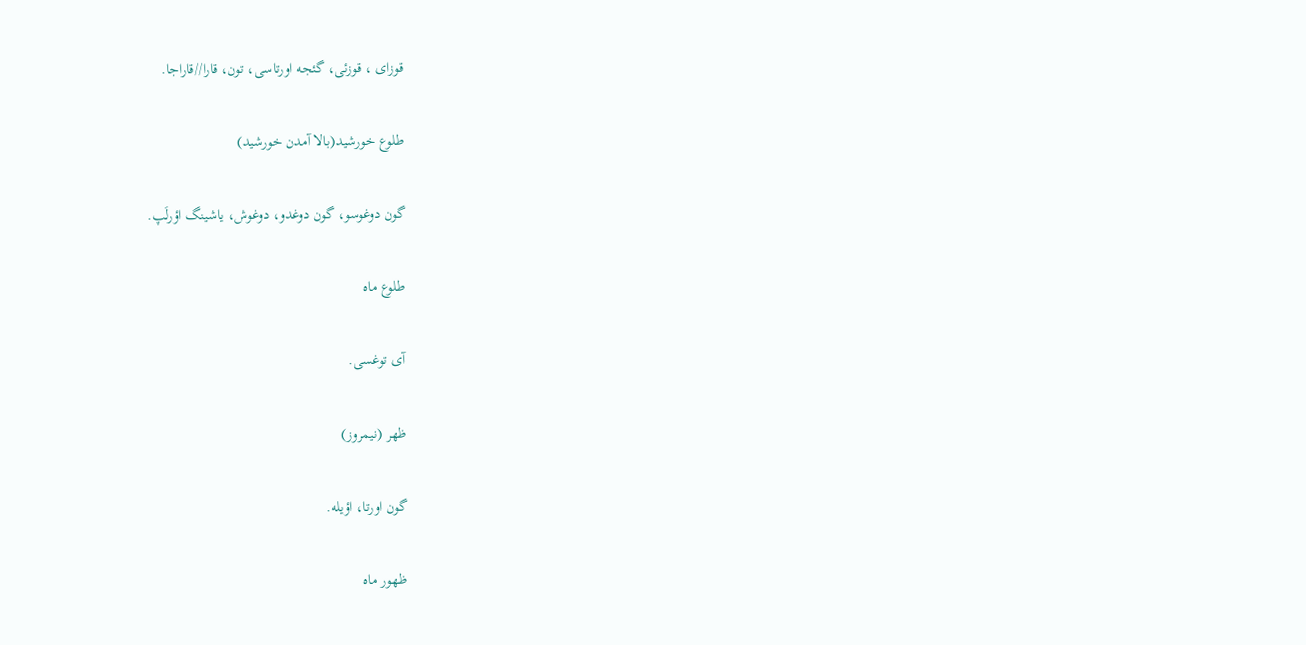قوزای ، قوزئی، گئجه اورتاسی، تون، قارا//قاراجا.

طلوع خورشید(بالا آمدن خورشید)

گون دوغوسو، گون دوغدو، دوغوش، یاشینگ اؤرلَپ.

طلوع ماه

آی توغسی.

ظهر (نیمروز)

گون اورتا، اؤیله.

ظهور ماه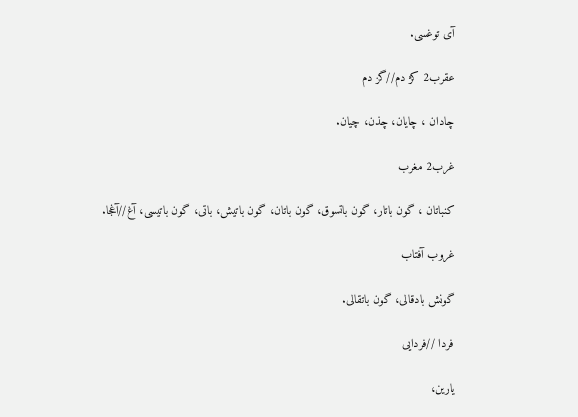آی توغسی.

عقرب2 كژ دم//گز دم

چادان ، چایان، چذن، چیان.

غرب2 مغرب

كنباتان ، گون باتار، گون باتسوق، گون باتان، گون باتیش، باتی، گون باتیسی، آغ//آغجا.

غروب آفتاب

گونش بادقالی، گون باتقالی.

فردا //فردایی

یارین،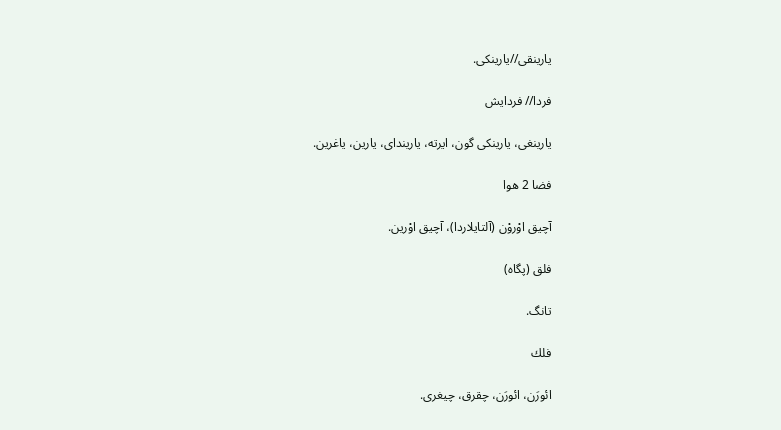یارینقی//یارینكی.

فردا// فردایش

یارینغی، یارینكی گون، ایرته، یاریندای، یارین، یاغرین.

فضا 2 هوا

آچیق اوْروْن (آلتایلاردا)، آچیق اوْرین.

فلق (پگاه)

تانگ.

فلك

ائورَن، ائورَن، چقرق، چیغری.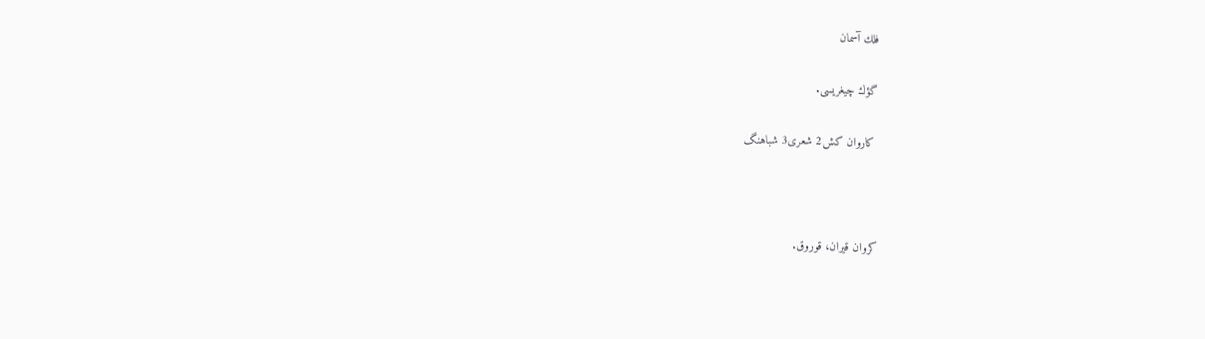فلك آسمان

گؤك چیغریسی.

 كاروان كش2 شعری3 شباهنگ



كروان قیران، قوروق.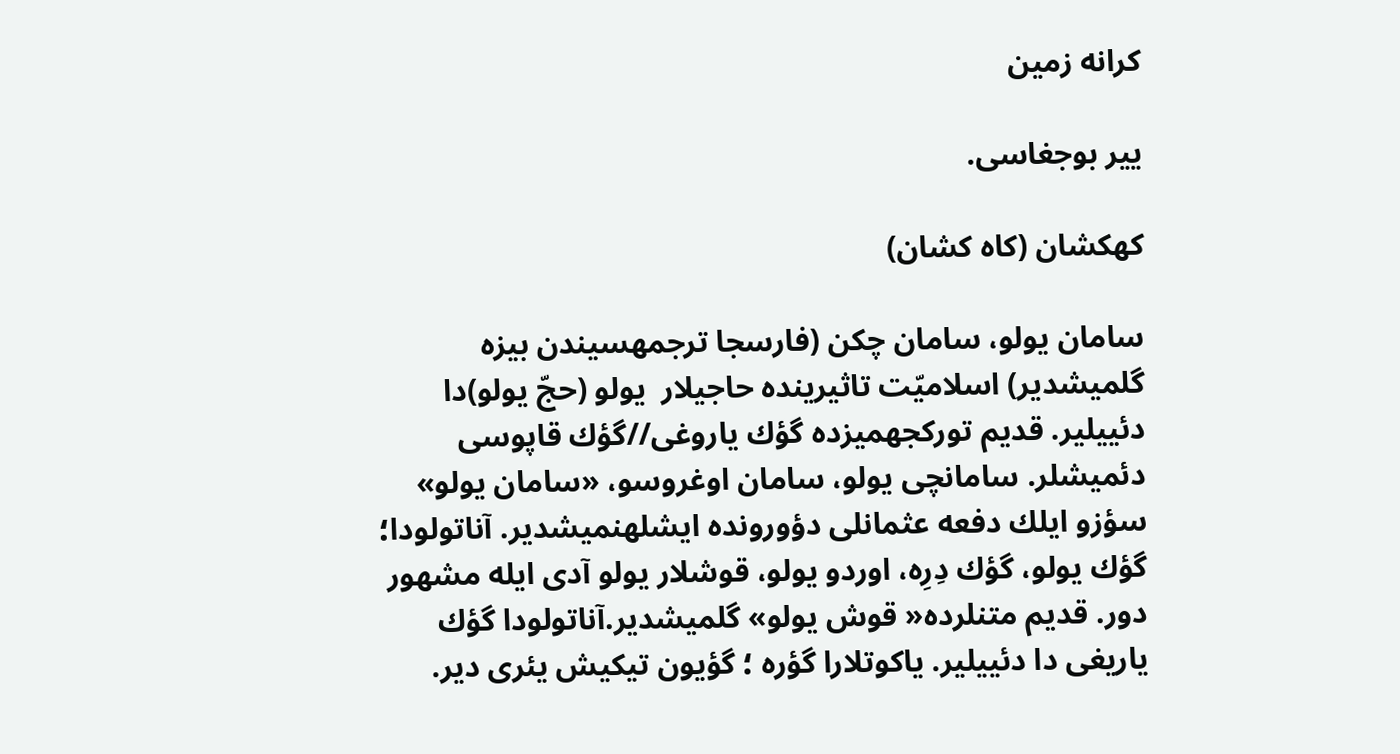كرانه زمین

ییر بوجغاسی.

كهكشان (كاه كشان)

سامان یولو، سامان چكن (فارسجا ترجمهسیندن بیزه گلمیشدیر) اسلامیّت تاثیرینده حاجیلار  یولو (حجّ یولو)دا دئییلیر. قدیم توركجهمیزده گؤك یاروغی//گؤك قاپوسی دئمیشلر. سامانچی یولو، سامان اوغروسو، «سامان یولو» سؤزو ایلك دفعه عثمانلی دؤورونده ایشلهنمیشدیر. آناتولودا؛ گؤك یولو، گؤك دِرِه، اوردو یولو، قوشلار یولو آدی ایله مشهور دور. قدیم متنلرده« قوش یولو» گلمیشدیر.آناتولودا گؤك یاریغی دا دئییلیر. یاكوتلارا گؤره ؛ گؤیون تیكیش یئری دیر.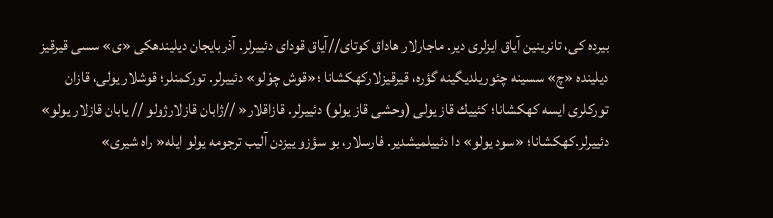بیرده كی، تانرینین آیاق ایزلری دیر. ماجارلار هاداق كوتای//آیاق قودای دئییرلر. آذربایجان دیلیندهكی «ی» سسی قیرقیز دیلینده «چ» سسینه چئوریلدیگینه گؤره، قیرقیزلاركهكشانا ؛«قوش چوْلو» دئییرلر. توركمنلر؛ قوشلار یولی، قازان توركلری ایسه كهكشانا؛ كئییك قاز یولی (وحشی قاز یولو) دئییرلر. قازاقلار« //ژابان قازلارژولو // یابان قازلار یولو» دئییرلر.كهكشانا؛ «سود یولو» دا دئییلمیشدیر. فارسلار، بو سؤزو ییزدن آلیب ترجومه یولو ایله« راه شیری»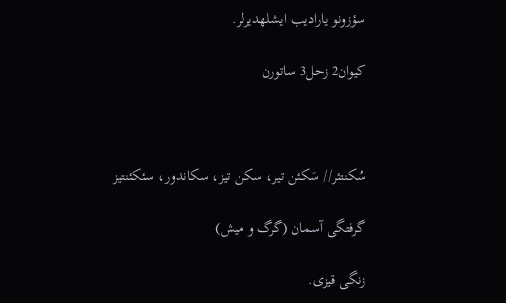سؤزونو یارادیب ایشلهدیرلر.

كیوان2 زحل3 ساتورن



سُكنتئر// سَكئن تیر، سكن تیز، سكاندور، سئكئنتیز

گرفتگی آسمان (گرگ و میش)

زنگی قیزی.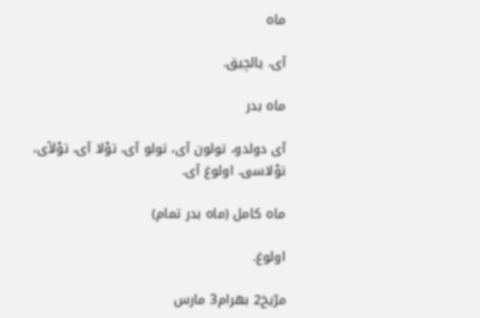ماه

آی، یالچیق.

ماه بدر

آی دولدو، تولون آی، تولو آی، توْلا آی، توْلآی، توْلاسی. اولوغ آی.

ماه كامل (ماه بدر تمام)

اولوغ.

مرّیخ2 بهرام3 مارس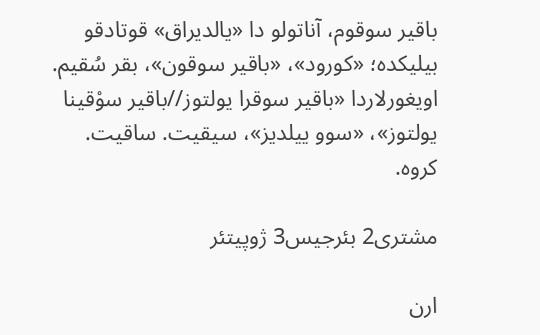باقیر سوقوم، آناتولو دا «یالدیراق» قوتادقو بیلیكده؛ «كورود»، «باقیر سوقون»، بقر سُقیم. اویغورلاردا «باقیر سوقرا یولتوز//باقیر سوْقینا یولتوز»، «سوو ییلدیز»، سیقیت. ساقیت. كروه.

مشتری2 بئرجیس3 ژوپیتئر

ارن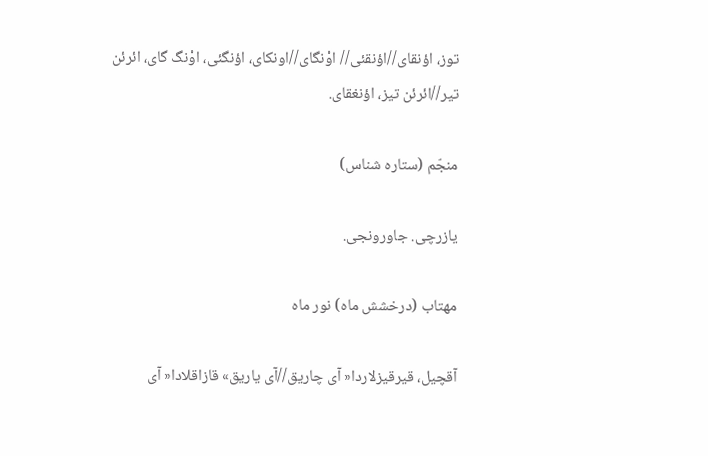توز، اؤنقای//اؤنقئی// اوْنگای//اونكای، اؤنگئی، اوْنگ گای، ائرئن تیر//ائرئن تیز، اؤنغقای.

منجّم (ستاره شناس)

یازرچی. جاورونجی.

مهتاب (درخشش ماه) نور ماه

آقچیل، قیرقیزلاردا« آی چاریق//آی یاریق» قازاقلادا« آی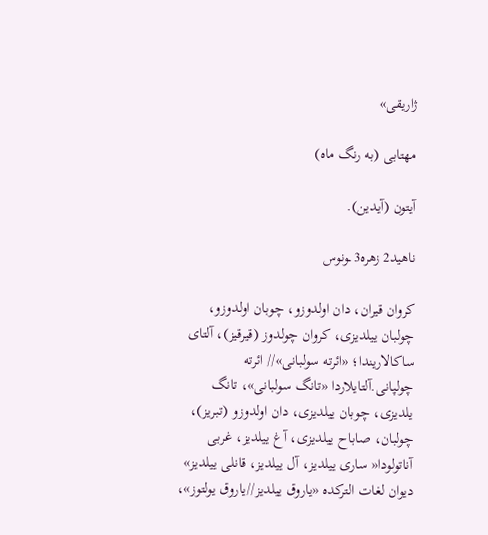ژاریقی»

مهتابی (به رنگ ماه)

آیتون (آیدین).

ناهید2 زهره3 ـونوس

كروان قیران، دان اولدوزو، چوبان اولدوزو، چولبان ییلدیزی، كروان چولدوز (قیرقیز)، آلتای ساكالاریندا؛ «ائرته سولبانی»// ائرته چولپانی.آلتایلاردا «تانگ سولبانی»، تانگ یلدیزی، چوبان ییلدیزی، دان اولدوزو (تبریز)، چولبان، صاباح ییلدیزی، آغ ییلدیز، غربی آناتولودا« ساری ییلدیز، آل ییلدیز، قانلی ییلدیز» دیوان لغات التركده «یاروق ییلدیز//یاروق یولتوز»،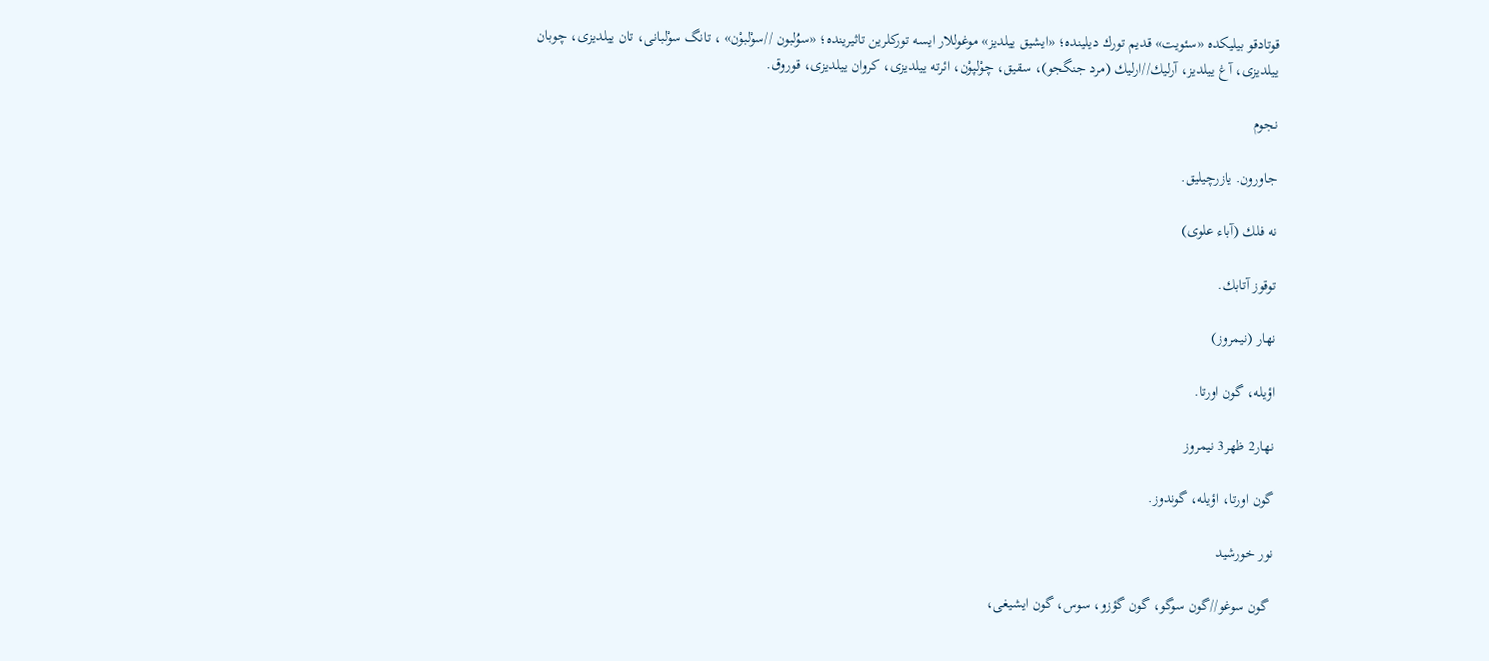قوتادقو بیلیكده «سئویت» قدیم تورك دیلینده؛ «ایشیق ییلدیز» موغوللار ایسه توركلرین تاثیرینده؛ «سوُلبون //سوْلبوْن» ، تانگ سوْلبانی، تان ییلدیزی، چوبان ییلدیزی، آغ ییلدیز، آرلیك//ارلیك (مرد جنگجو)، سقیق، چوْلپوْن، ائرته ییلدیزی، كروان ییلدیزی، قوروق.

نجوم

جاورون. یازرچیلیق.

نه فلك (آباء علوی)

توقوز آتابك.

نهار (نیمروز)

اؤیله، گون اورتا.

نهار2 ظهر3 نیمروز

گون اورتا، اؤیله، گوندوز.

نور خورشید

 گون سوغو//گون سوگو، گون گؤزو، سوس، گون ایشیغی،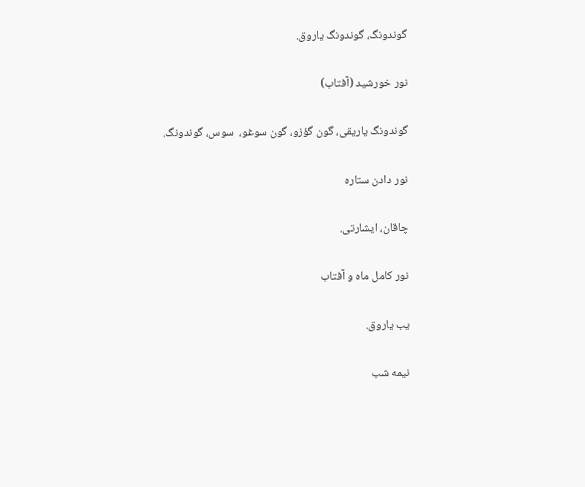گوندونگ، گوندونگ یاروق.

نور خورشید (آفتاب)

گوندونگ یاریقی، گون گؤزو، گون سوغو،  سوس، گوندونگ.

نور دادن ستاره

چاقان، ایشارتی.

نور كامل ماه و آفتاب

یب یاروق.

نیمه شب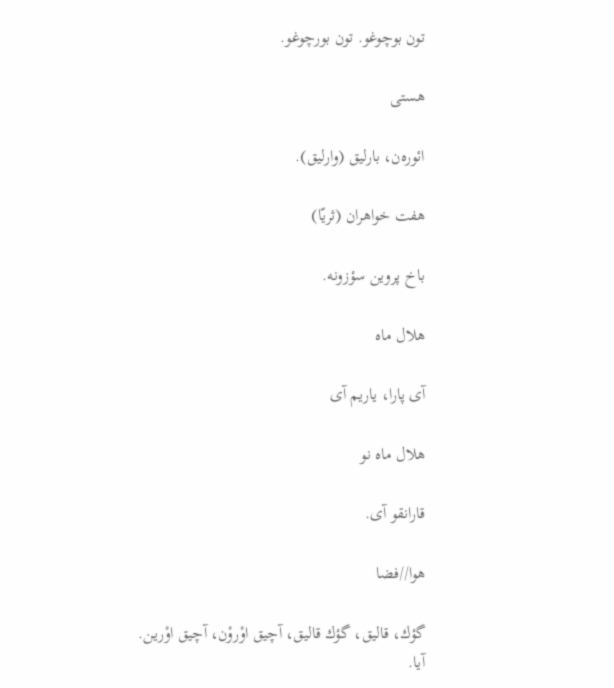تون بوچوغو. تون بورچوغو.

هستی

ائوره‌ن، بارلیق (وارلیق).

هفت خواهران (ثریّا)

باخ پروین سؤزونه.

هلال ماه

آی پارا، یاریم آی

هلال ماه نو

قارانقو آی.

هوا//فضا

گؤك، قالیق، گؤك قالیق، آچیق اوْروْن، آچیق اوْرین. آیا.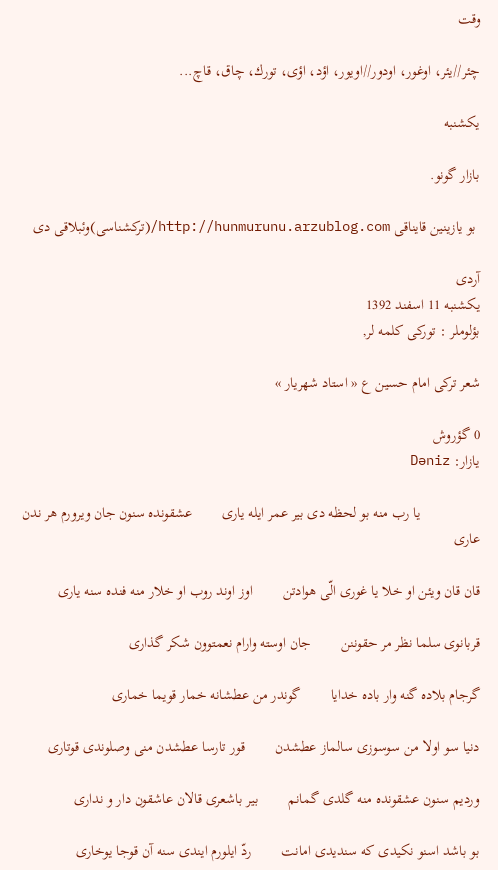وقت

چئر//یئر، اوغور، اودور//اویور، اؤد، اؤی، تورك، چاق، قاچ...

یكشنبه

بازار گونو.

 بو یازینین قایناقی http://hunmurunu.arzublog.com/(تركشناسی)وئبلاقی دی

آردی
یکشنبه 11 اسفند 1392
بؤلوملر : توركی كلمه لر,

شعر تركی امام حسین ع « استاد شهریار »

0 گؤروش
یازار: Dəniz

                یا رب منه بو لحظه دى بیر عمر ایله یارى        عشقونده سنون جان ویرورم هر ندن عارى

قان قان ویئن او خلا یا غورى الّى هوادتن        اوز اوند روب او خلار منه فنده سنه یارى

قربانوى سلما نظر مر حقوننن        جان اوسته وارام نعمتوون شكر گذارى

گرجام بلاده گنه وار باده خدایا        گوندر من عطشانه خمار قویما خمارى

دنیا سو اولا من سوسوزى سالماز عطشدن        قور تارسا عطشدن منى وصلوندى قوتارى

وردیم سنون عشقونده منه گلدى گمانم        بیر باشعرى قالان عاشقون دار و ندارى

بو باشد اسنو نكیدى كه سندیدى امانت        ردّ ایلورم ایندى سنه آن قوجا یوخارى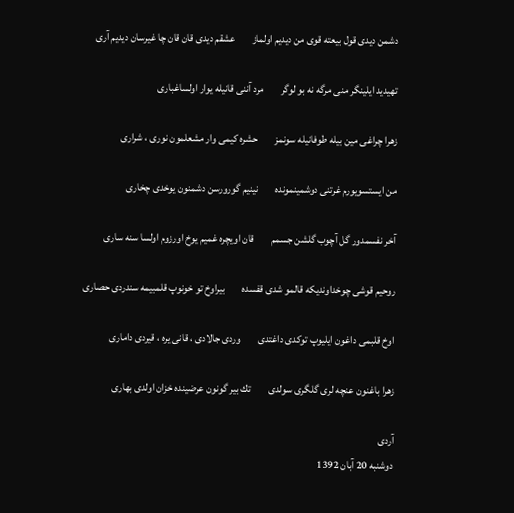دشمن دیدى قول بیعته قوى من دیدیم اولماز        عشقم دیدى قان قان چا غیرسان دیدیم آرى

تهیدید ایلینگر منى مرگه نه بو لوگر        مرد آننى قانیله یوار اولساغبارى

زهرا چراغى مین بیله طوفانیله سونمز        حشره كیمى وار مشعلمون نورى ، شرارى

من ایستسویورم غرتنى دوشمینمونده        نینیم گورورسن دشمنون یوخدى چخارى

آخر نفسمدور گل آچوب گلشن جسمم        قان اویچره غمیم یوخ اورزوم اولسا سنه سارى

روحیم قوشى چوخداوندیكه قالمو شدى قفسده        بیراوخ تو خونوپ قلمبیمه سندردى حصارى

اوخ قلبمى داغون ایلیوپ توكدى داغتدى        وردى جالادى ، قانى یره ، قیردى دامارى

زهرا باغنون عنچه لرى گلگرى سولدى        تك بیر گونون عرضینده خزان اولدى بهارى

آردی
دوشنبه 20 آبان 1392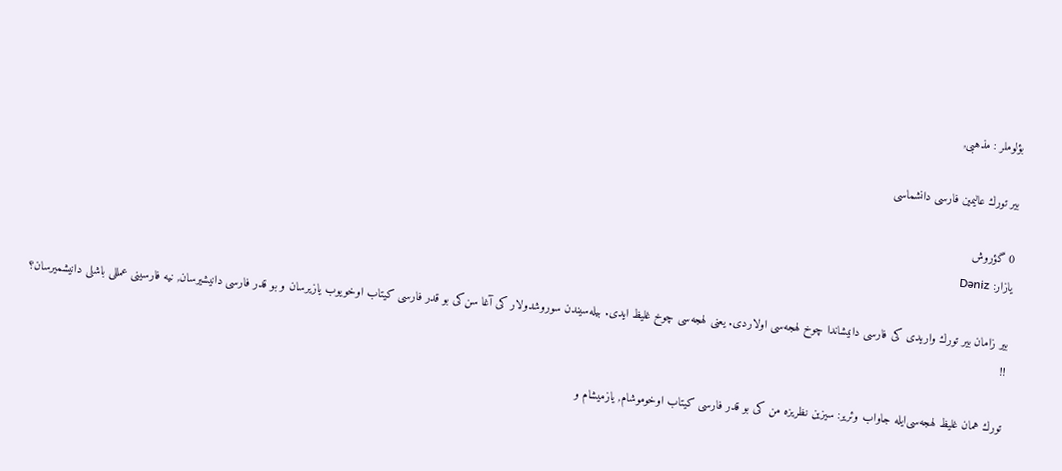بؤلوملر : مذهبی,

بیر تورك عالیمین فارسی دانشماسی

0 گؤروش
یازار: Dəniz

بیر زامان بیر تورك واریدی كی فارسی دانیشاندا چوخ لهجه‌سی اولاردی. یعنی لهجه‌سی چوخ غلیظ‌ ایدی. بیله‌سیندن سوروشدولار كی آغا سن‌كی بو قدر فارسی كیتاب اوخویوب یازیرسان و بو قدر فارسی دانیشیرسان, نیه فارسینی عمللی باشلی دانیشمیرسان؟ !!

تورك همان غلیظ لهجه‌سی‌ایله جاواب وئریر: سیزین نظریزه من كی بو قدر فارسی كیتاب اوخوموشام, یازمیشام و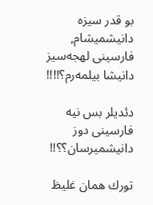بو قدر سیزه دانیشمیشام, فارسینی لهجه‌سیز دانیشا بیلمه‌رم؟!!!!

دئدیلر بس نیه فارسینی دوز دانیشمیرسان؟؟!!

تورك همان غلیظ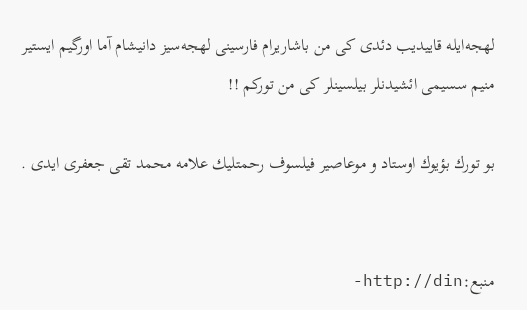لهجه‌ایله قاییدیب دئدی كی من باشاریرام فارسینی لهجه‌سیز دانیشام آما اورگیم ایستیر منیم سسیمی ائشیدنلر بیلسینلر كی من توركم !!

بو تورك بؤیوك اوستاد و موعاصیر فیلسوف رحمتلیك علامه محمد تقی جعفری ایدی .


منبع:http://din-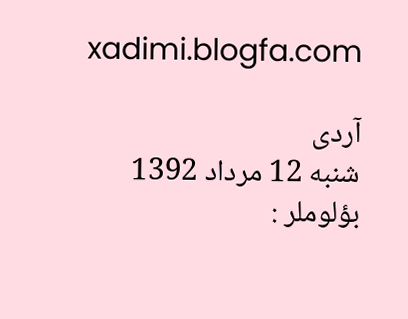xadimi.blogfa.com

آردی
شنبه 12 مرداد 1392
بؤلوملر :